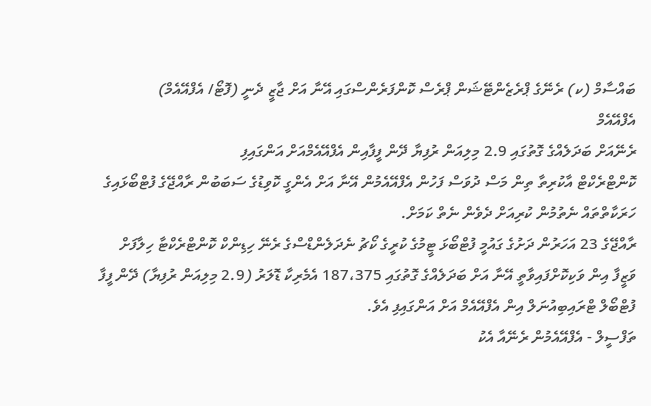ބައްސާމް (ކ) ރެނޭގެ ޕްރެޒެންޓޭޝަން ޕްރެސް ކޮންފަރެންސްގައި އޭނާ އަށް ޖާޒީ ދެނީ (ފޮޓޯ/ އެފްއޭއެމް)
އެފްއޭއެމް
ރެނޭއަށް ބަދަލެއްގެ ގޮތުގައި 2.9 މިލިއަން ރުފިޔާ ދޭން ފީފާއިން އެފްއޭއެމްއަށް އަންގައިފި
ކޮންޓްރެކްޓް އާކުރިތާ ތިން މަސް ދުވަސް ފަހުން އެފްއޭއެމުން އޭނާ އަށް އެންގީ ކޮވިޑުގެ ސަބަބުން ރާއްޖޭގެ ފުޓްބޯޅައިގެ ހަރަކާތްތައް ނެތުމުން ކުރިއަށް ދެވެން ނެތް ކަމަށް.
ރާއްޖޭގެ 23 އަހަރުން ދަށުގެ ގައުމީ ފުޓްބޯޅަ ޓީމުގެ ކުރީގެ ކޯޗު ނެދަލެންޑްސްގެ ރެނޭ ހިޑިންކް ކޮންޓްރެކްޓާ ހިލާފަށް ވަޒީފާ އިން ވަކިކޮށްފައިވާތީ އޭނާ އަށް ބަދަލެއްގެ ގޮތުގައި 187،375 އެމެރިކާ ޑޮލަރު (2.9 މިލިއަން ރުފިޔާ) ދޭން ފީފާ ފުޓްބޯލް ޓްރައިބިއުނަލް އިން އެފްއޭއެމް އަށް އަންގައިފި އެވެ.
ތަފްސީލް - އެފްއޭއެމުން ރެނޭއާ އެކު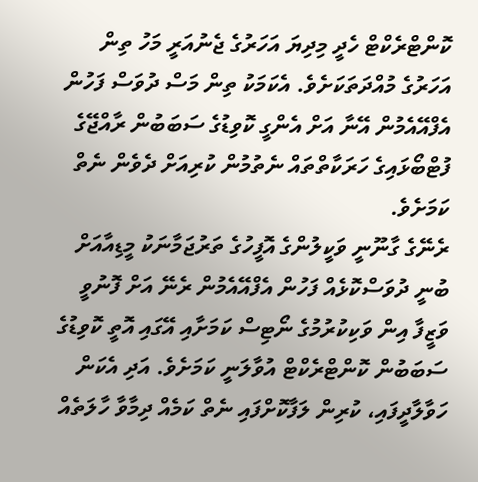ކޮންޓްރެކްޓް ހެދީ މިދިޔަ އަހަރުގެ ޖެނުއަރީ މަހު ތިން އަހަރުގެ މުއްދަތަކަށެވެ. އެކަމަކު ތިން މަސް ދުވަސް ފަހުން އެފްއޭއެމުން އޭނާ އަށް އެންގީ ކޮވިޑުގެ ސަބަބުން ރާއްޖޭގެ ފުޓްބޯޅައިގެ ހަރަކާތްތައް ނެތުމުން ކުރިއަށް ދެވެން ނެތް ކަމަށެވެ.
ރެނޭގެ ގާނޫނީ ވަކީލުންގެ އޮފީހުގެ ތަރުޖަމާނަކު މީޑިއާއަށް ބުނީ ދުވަސްކޮޅެއް ފަހުން އެފްއޭއެމުން ރެނޭ އަށް ފޮނުވީ ވަޒީފާ އިން ވަކިކުރުމުގެ ނޯޓިސް ކަމަށާއި އޭގައި އޮތީ ކޮވިޑުގެ ސަބަބުން ކޮންޓްރެކްޓް އުވާލަނީ ކަމަށެވެ. އަދި އެކަން ހަވާލާދީފައި، ކުރިން ލަފާކޮށްފައި ނެތް ކަމެއް ދިމާވާ ހާލަތެއް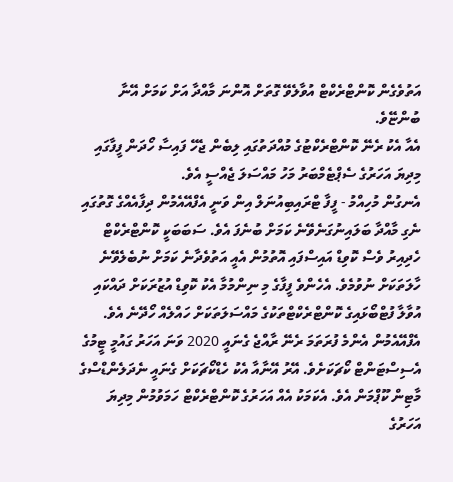އަތުވެގެން ކޮންޓްރެކްޓް އުވާލެވޭ ގޮތަށް އޮންނަ މާއްދާ އަށް ކަމަށް އޭނާ ބުންޏޭވެ.
އެއާ އެކު ރެނޭ ކޮންޓްރެކްޓުގެ މުއްދަތުގައި ލިބެން ޖެހޭ ފައިސާ ހޯދަން ފީފާގައި މިދިޔަ އަހަރުގެ ސެޕްޓެމްބަރު މަހު މައްސަލަ ޖެއްސީ އެވެ.
އެނގުން މުހިއްމު - ފީފާ ޓްރައިބިއުނަލް އިން ވަނީ އެފްއޭއެމުން ދިފާއެއްގެ ގޮތުގައި ނެގި މާއްދާ ބަލައިނުގަނެވޭނެ ކަމަށް ބުނެފަ އެވެ. ސަބަބަކީ ކޮންޓްރެކްޓް ހެދިއިރު ވެސް ކޮވިޑް އައިސްފައި އޮތުމުން އެއީ އަތުވެދާނެ ކަމަށް ނުބެލެވޭނެ ހާލަތަކަށް ނުވުމެވެ. އެހެންވެ ފީފާގެ މި ނިންމުމާ އެކު ކޮވިޑް އުޒުރަކަށް ދައްކައި އުވާލާ ފުޓްބޯޅައިގެ ކޮންޓްރެކްޓްތަކުގެ މައްސަލަތަކަށް ހައްލެއް ހޯދޭނެ އެވެ.
އެފްއޭއެމުން އެންމެ ފުރަތަމަ ރެނޭ ރާއްޖެ ގެނައީ 2020 ވަނަ އަހަރު ގައުމީ ޓީމުގެ އެސިސްޓަންޓް ކޯޗަކަށެވެ. އޭރު އޭނާއާ އެކު ހެޑްކޯޗަކަށް ގެނައީ ނެދަލެންޑްސްގެ މާޓިން ކޫޕްމަން އެވެ. އެކަމަކު އެއް އަހަރުގެ ކޮންޓްރެކްޓް ހަމަވުމުން މިދިޔަ އަހަރުގެ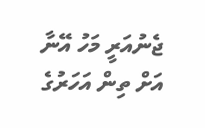ޖެނުއަރީ މަހު އޭނާ އަށް ތިން އަހަރުގެ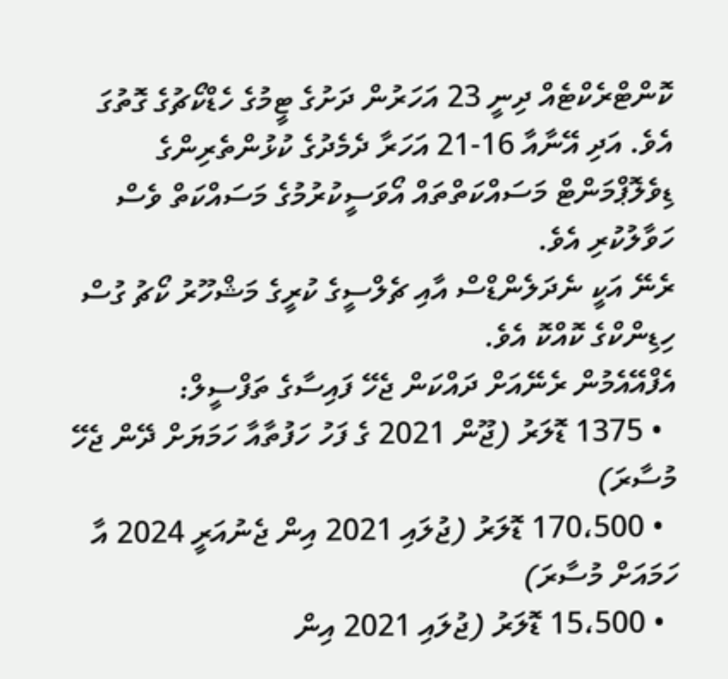ކޮންޓްރެކްޓެއް ދިނީ 23 އަހަރުން ދަށުގެ ޓީމުގެ ހެޑްކޯޗުގެ ގޮތުގަ އެވެ. އަދި އޭނާއާ 16-21 އަހަރާ ދެމެދުގެ ކުޅުންތެރިންގެ ޑިވެލޮޕްމަންޓް މަސައްކަތްތައް އޯވަސީކުރުމުގެ މަސައްކަތް ވެސް ހަވާލުކުރި އެވެ.
ރެނޭ އަކީ ނެދަލެންޑްސް އާއި ޗެލްސީގެ ކުރީގެ މަޝްހޫރު ކޯޗު ގުސް ހިޑިންކްގެ ކޮއްކޮ އެވެ.
އެފްއޭއެމުން ރެނޭއަށް ދައްކަން ޖެހޭ ފައިސާގެ ތަފްސީލް:
  • 1375 ޑޮލަރު (ޖޫން 2021 ގެ ފަހު ހަފުތާއާ ހަމަޔަށް ދޭން ޖެހޭ މުސާރަ)
  • 170،500 ޑޮލަރު (ޖުލައި 2021 އިން ޖެނުއަރީ 2024 އާ ހަމައަށް މުސާރަ)
  • 15،500 ޑޮލަރު (ޖުލައި 2021 އިން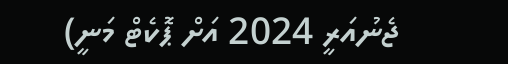ޖެނުއަރީ 2024 އަށް ޕޮކެޓް މަނީ)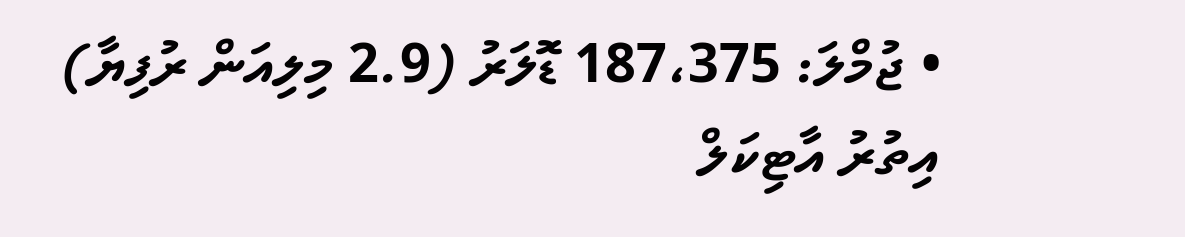• ޖުމްލަ: 187،375 ޑޮލަރު (2.9 މިލިއަން ރުފިޔާ)
އިތުރު އާޓިކަލް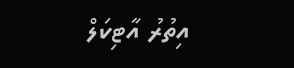އިތުރު އާޓިކަލް